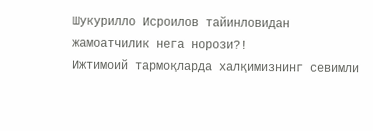Шукурилло Исроилов тайинловидан жамоатчилик нега норози?!
Ижтимоий тармоқларда халқимизнинг севимли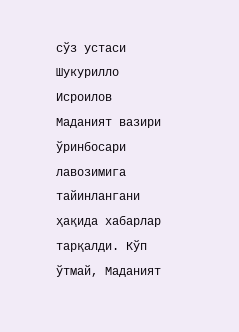сўз устаси Шукурилло Исроилов Маданият вазири ўринбосари лавозимига тайинлангани ҳақида хабарлар тарқалди. Кўп ўтмай, Маданият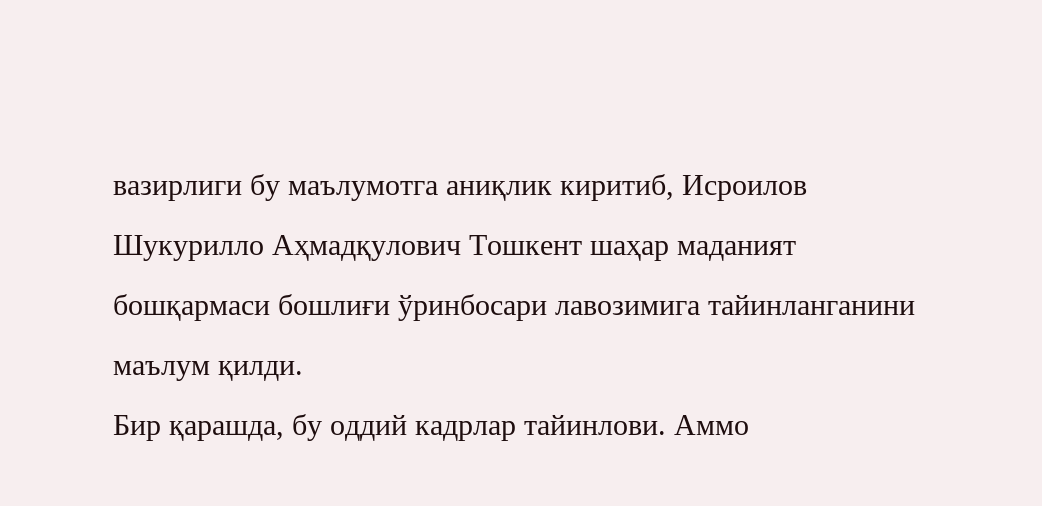вазирлиги бу маълумотга аниқлик киритиб, Исроилов Шукурилло Аҳмадқулович Тошкент шаҳар маданият бошқармаси бошлиғи ўринбосари лавозимига тайинланганини маълум қилди.
Бир қарашда, бу оддий кадрлар тайинлови. Аммо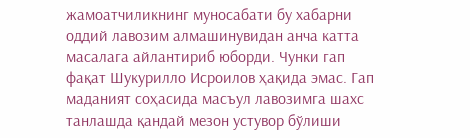жамоатчиликнинг муносабати бу хабарни оддий лавозим алмашинувидан анча катта масалага айлантириб юборди. Чунки гап фақат Шукурилло Исроилов ҳақида эмас. Гап маданият соҳасида масъул лавозимга шахс танлашда қандай мезон устувор бўлиши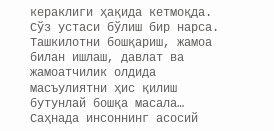кераклиги ҳақида кетмоқда. Сўз устаси бўлиш бир нарса.
Ташкилотни бошқариш, жамоа билан ишлаш, давлат ва жамоатчилик олдида масъулиятни ҳис қилиш бутунлай бошқа масала…
Саҳнада инсоннинг асосий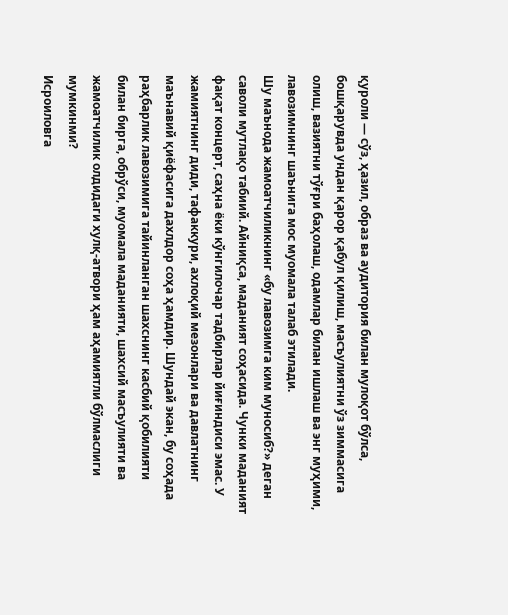қуроли — сўз, ҳазил, образ ва аудитория билан мулоқот бўлса, бошқарувда ундан қарор қабул қилиш, масъулиятни ўз зиммасига олиш, вазиятни тўғри баҳолаш, одамлар билан ишлаш ва энг муҳими, лавозимнинг шаънига мос муомала талаб этилади.
Шу маънода жамоатчиликнинг «бу лавозимга ким муносиб?» деган саволи мутлақо табиий. Айниқса, маданият соҳасидa. Чунки маданият фақат концерт, саҳна ёки кўнгилочар тадбирлар йиғиндиси эмас. У жамиятнинг диди, тафаккури, ахлоқий мезонлари ва давлатнинг маънавий қиёфасига дахлдор соҳа ҳамдир. Шундай экан, бу соҳада раҳбарлик лавозимига тайинланган шахснинг касбий қобилияти билан бирга, обрўси, муомала маданияти, шахсий масъулияти ва жамоатчилик олдидаги хулқ-атвори ҳам аҳамиятли бўлмаслиги мумкинми?
Исроиловга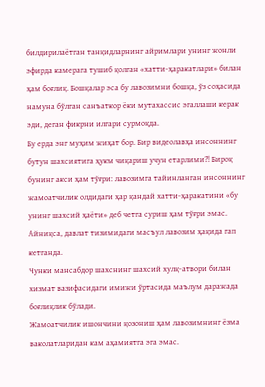билдирилаётган танқидларнинг айримлари унинг жонли эфирда камерага тушиб қолган «хатти-ҳаракатлари» билан ҳам боғлиқ. Бошқалар эса бу лавозимни бошқа, ўз соҳасида намуна бўлган санъаткор ёки мутахассис эгаллаши керак эди, деган фикрни илгари сурмоқда.
Бу ерда энг муҳим жиҳат бор. Бир видеолавҳа инсоннинг бутун шахсиятига ҳукм чиқариш учун етарлими?! Бироқ бунинг акси ҳам тўғри: лавозимга тайинланган инсоннинг жамоатчилик олдидаги ҳар қандай хатти-ҳаракатини «бу унинг шахсий ҳаёти» деб четга суриш ҳам тўғри эмас. Айниқса, давлат тизимидаги масъул лавозим ҳақида гап кетганда.
Чунки мансабдор шахснинг шахсий хулқ-атвори билан хизмат вазифасидаги имижи ўртасида маълум даражада боғлиқлик бўлади.
Жамоатчилик ишончини қозониш ҳам лавозимнинг ёзма ваколатларидан кам аҳамиятга эга эмас.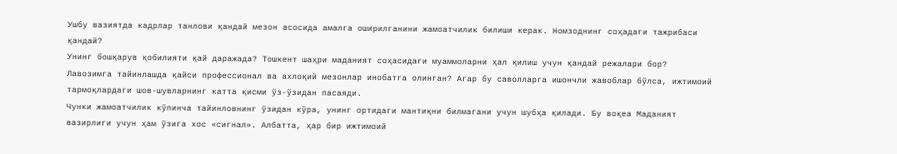Ушбу вазиятда кадрлар танлови қандай мезон асосида амалга оширилганини жамоатчилик билиши керак. Номзоднинг соҳадаги тажрибаси қандай?
Унинг бошқарув қобилияти қай даражада? Тошкент шаҳри маданият соҳасидаги муаммоларни ҳал қилиш учун қандай режалари бор?
Лавозимга тайинлашда қайси профессионал ва ахлоқий мезонлар инобатга олинган? Агар бу саволларга ишончли жавоблар бўлса, ижтимоий тармоқлардаги шов-шувларнинг катта қисми ўз-ўзидан пасаяди.
Чунки жамоатчилик кўпинча тайинловнинг ўзидан кўра, унинг ортидаги мантиқни билмагани учун шубҳа қилади. Бу воқеа Маданият вазирлиги учун ҳам ўзига хос «сигнал». Албатта, ҳар бир ижтимоий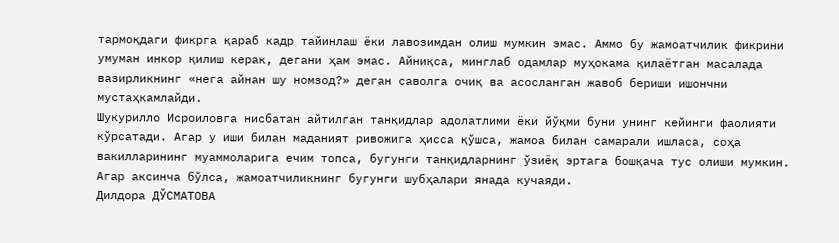тармоқдаги фикрга қараб кадр тайинлаш ёки лавозимдан олиш мумкин эмас. Аммо бу жамоатчилик фикрини умуман инкор қилиш керак, дегани ҳам эмас. Айниқса, минглаб одамлар муҳокама қилаётган масалада вазирликнинг «нега айнан шу номзод?» деган саволга очиқ ва асосланган жавоб бериши ишончни мустаҳкамлайди.
Шукурилло Исроиловга нисбатан айтилган танқидлар адолатлими ёки йўқми буни унинг кейинги фаолияти кўрсатади. Агар у иши билан маданият ривожига ҳисса қўшса, жамоа билан самарали ишласа, соҳа вакилларининг муаммоларига ечим топса, бугунги танқидларнинг ўзиёқ эртага бошқача тус олиши мумкин. Агар аксинча бўлса, жамоатчиликнинг бугунги шубҳалари янада кучаяди.
Дилдора ДЎСМАТОВА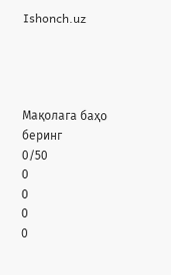Ishonch.uz




Mақолага баҳо беринг
0/50
0
0
0
0